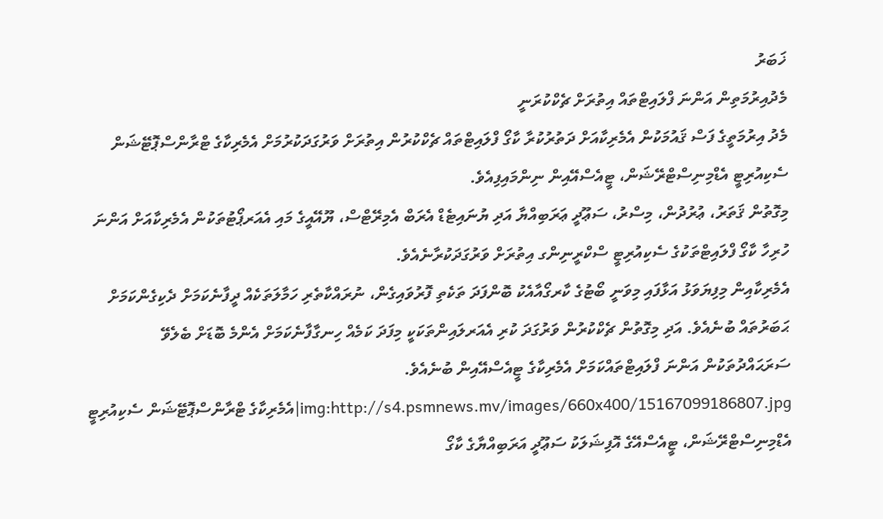ޚަބަރު
މެދުއިރުމަތިން އަންނަ ފްލައިޓްތައް އިތުރަށް ޗެކްކުރަނީ
މެދު އިރުމަތީގެ ފަސް ޤައުމަކުން އެމެރިކާއަށް ދަތުރުކުރާ ކާގޯ ފްލައިޓްތައް ޗެކްކުރުން އިތުރަށް ވަރުގަދަކުރުމަށް އެމެރިކާގެ ޓްރާންސްޕޮޓޭޝަން ސެކިއުރިޓީ އެޑްމިނިސްޓްރޭޝަން، ޓީއެސްއޭއިން ނިންމައިފިއެވެ.
މިގޮތުން ޤަތަރު، ޢުރުދުން، މިސްރު، ސަޢޫދީ ޢަރަބިއްޔާ އަދި ޔުނައިޓެޑް އެރަބް އެމިރޭޓްސް، ޔޫއޭއީގެ މައި އެއަރޕޯޓުތަކުން އެމެރިކާއަށް އަންނަ ހުރިހާ ކާގޯ ފްލައިޓްތަކުގެ ސެކިއުރިޓީ ސްކްރީނިންގ އިތުރަށް ވަރުގަދަކުރާނެއެވެ.
އެމެރިކާއިން މިފިޔަވަޅު އަޅާފައި މިވަނީ ބޯޓުގެ ކާރގޯއާއެކު ބޮންފަދަ ތަކެތި ފޮރުވައިގެން، ނުރައްކާތެރި ހަމާލަތަކެއް ދީފާނެކަމަށް ދެކިގެންކަމަށް ޙަބަރުތައް ބުނެއެވެ. އަދި މިގޮތުން ޗެކްކުރުން ވަރުގަދަ ކުރި އެއަރލައިންތަކަކީ މިފަދަ ކަމެއް ހިނގާފާނެކަމަށް އެންމެ ބޮޑަށް ބެލެވޭ ސަރަޙައްދުތަކުން އަންނަ ފްލައިޓްތައްކަމަށް އެމެރިކާގެ ޓީއެސްއޭއިން ބުނެއެވެ.
img:http://s4.psmnews.mv/images/660x400/15167099186807.jpg|އެމެރިކާގެ ޓްރާންސްޕޮޓޭޝަން ސެކިއުރިޓީ އެޑްމިނިސްޓްރޭޝަން، ޓީއެސްއޭގެ އޮފިޝަލަކު ސަޢޫދީ އަރަބިއްޔާގެ ކާގޯ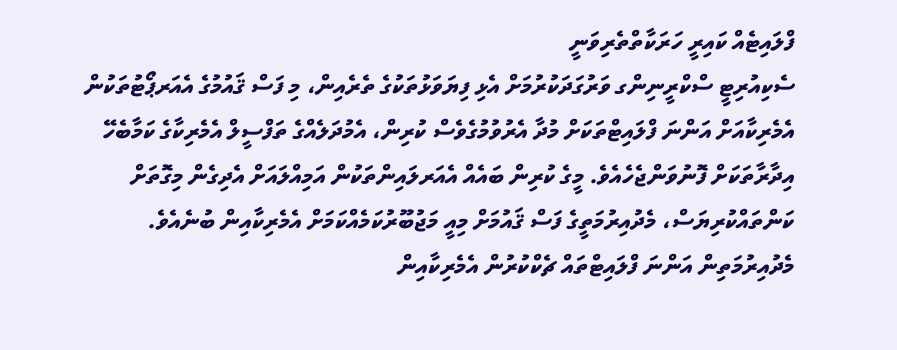ފްލައިޓެއް ކައިރީ ހަރަކާތްތެރިވަނީ
ސެކިއުރިޓީ ސްކްރީނިންގ ވަރުގަދަކުރުމަށް އެޅި ފިޔަވަޅުތަކުގެ ތެރެއިން، މި ފަސް ޤައުމުގެ އެއަރޕޯޓުތަކުން އެމެރިކާއަށް އަންނަ ފްލައިޓްތަކަށް މުދާ އެރުވުމުގެވެސް ކުރިން، އެމުދަލެއްގެ ތަފްސީލް އެމެރިކާގެ ކަމާބެހޭ އިދާރާތަކަށް ފޮނުވަންޖެހެއެވެ. މީގެ ކުރިން ބައެއް އެއަރލައިންތަކުން އަމިއްލައަށް އެދިގެން މިގޮތަށް ކަންތައްކުރިޔަސް، މެދުއިރުމަތީގެ ފަސް ޤައުމަށް މިއީ މަޖުބޫރުކަމެއްކަމަށް އެމެރިކާއިން ބުނެއެވެ.
މެދުއިރުމަތިން އަންނަ ފްލައިޓްތައް ޗެކްކުރުން އެމެރިކާއިން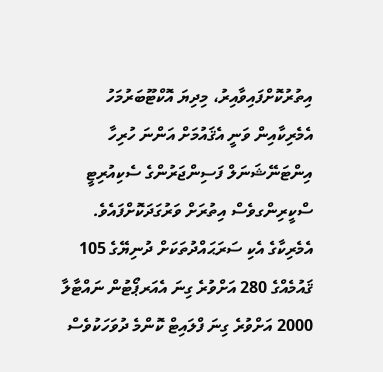އިތުރުކޮށްފައިވާއިރު، މިދިޔަ އޮކްޓޫބަރުމަހު އެމެރިކާއިން ވަނީ އެޤައުމަށް އަންނަ ހުރިހާ އިންޓަނޭޝަނަލް ފަސިންޖަރުންގެ ސެކިއުރިޓީ ސްކީރިންގވެސް އިތުރަށް ވަރުގަދަކޮށްފައެވެ.
އެމެރިކާގެ އެކި ސަރަޙައްދުތަކަށް ދުނިޔޭގެ 105 ޤައުމެއްގެ 280 އަށްވުރެ ގިނަ އެއަރޕޯޓުން ނައްޓާލާ 2000 އަށްވުރެ ގިނަ ފްލައިޓް ކޮންމެ ދުވަހަކުވެސް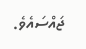ޖައްސައެވެ.